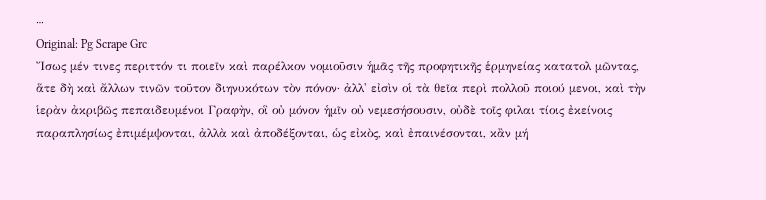⋯
Original: Pg Scrape Grc
Ἴσως μέν τινες περιττόν τι ποιεῖν καὶ παρέλκον νομιοῦσιν ἡμᾶς τῆς προφητικῆς ἑρμηνείας κατατολ μῶντας, ἅτε δὴ καὶ ἄλλων τινῶν τοῦτον διηνυκότων τὸν πόνον· ἀλλ' εἰσὶν οἱ τὰ θεῖα περὶ πολλοῦ ποιού μενοι, καὶ τὴν ἱερὰν ἀκριβῶς πεπαιδευμένοι Γραφὴν, οἳ οὐ μόνον ἡμῖν οὐ νεμεσήσουσιν, οὐδὲ τοῖς φιλαι τίοις ἐκείνοις παραπλησίως ἐπιμέμψονται, ἀλλὰ καὶ ἀποδέξονται, ὡς εἰκὸς, καὶ ἐπαινέσονται, κἂν μή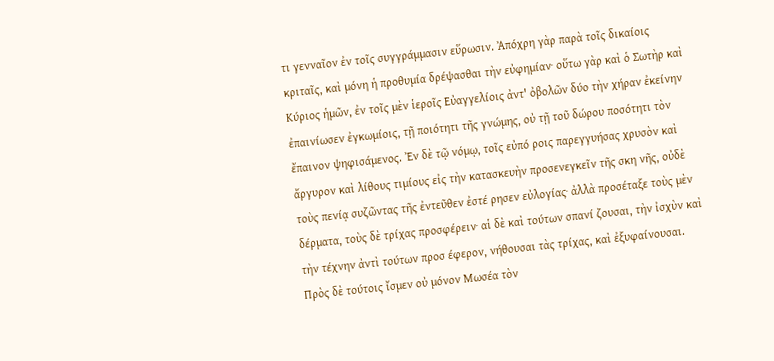τι γενναῖον ἐν τοῖς συγγράμμασιν εὕρωσιν. Ἀπόχρη γὰρ παρὰ τοῖς δικαίοις κριταῖς, καὶ μόνη ἡ προθυμία δρέψασθαι τὴν εὐφημίαν· οὕτω γὰρ καὶ ὁ Σωτὴρ καὶ Κύριος ἡμῶν, ἐν τοῖς μὲν ἱεροῖς Εὐαγγελίοις ἀντ' ὀβολῶν δύο τὴν χήραν ἐκείνην ἐπαινίωσεν ἐγκωμίοις, τῇ ποιότητι τῆς γνώμης, οὐ τῇ τοῦ δώρου ποσότητι τὸν ἔπαινον ψηφισάμενος. Ἐν δὲ τῷ νόμῳ, τοῖς εὐπό ροις παρεγγυήσας χρυσὸν καὶ ἄργυρον καὶ λίθους τιμίους εἰς τὴν κατασκευὴν προσενεγκεῖν τῆς σκη νῆς, οὐδὲ τοὺς πενίᾳ συζῶντας τῆς ἐντεῦθεν ἐστέ ρησεν εὐλογίας· ἀλλὰ προσέταξε τοὺς μὲν δέρματα, τοὺς δὲ τρίχας προσφέρειν· αἱ δὲ καὶ τούτων σπανί ζουσαι, τὴν ἰσχὺν καὶ τὴν τέχνην ἀντὶ τούτων προσ έφερον, νήθουσαι τὰς τρίχας, καὶ ἐξυφαίνουσαι. Πρὸς δὲ τούτοις ἴσμεν οὐ μόνον Μωσέα τὸν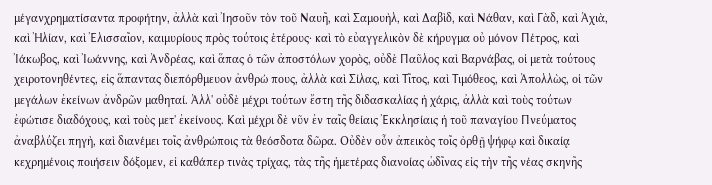μέγανχρηματίσαντα προφήτην, ἀλλὰ καὶ Ἰησοῦν τὸν τοῦ Ναυῆ, καὶ Σαμουὴλ, καὶ Δαβὶδ, καὶ Νάθαν, καὶ Γὰδ, καὶ Ἀχιὰ, καὶ Ἠλίαν, καὶ Ἐλισσαῖον, καιμυρίους πρὸς τούτοις ἑτέρους· καὶ τὸ εὐαγγελικὸν δὲ κήρυγμα οὐ μόνον Πέτρος, καὶ Ἰάκωβος, καὶ Ἰωάννης, καὶ Ἀνδρέας, καὶ ἅπας ὁ τῶν ἀποστόλων χορὸς, οὐδὲ Παῦλος καὶ Βαρνάβας, οἱ μετὰ τούτους χειροτονηθέντες, εἰς ἅπαντας διεπόρθμευον ἀνθρώ πους, ἀλλὰ καὶ Σίλας, καὶ Τῖτος, καὶ Τιμόθεος, καὶ Ἀπολλὼς, οἱ τῶν μεγάλων ἐκείνων ἀνδρῶν μαθηταί. Ἀλλ' οὐδὲ μέχρι τούτων ἔστη τῆς διδασκαλίας ἡ χάρις, ἀλλὰ καὶ τοὺς τούτων ἐφώτισε διαδόχους, καὶ τοὺς μετ' ἐκείνους. Καὶ μέχρι δὲ νῦν ἐν ταῖς θείαις Ἐκκλησίαις ἡ τοῦ παναγίου Πνεύματος ἀναβλύζει πηγὴ, καὶ διανέμει τοῖς ἀνθρώποις τὰ θεόσδοτα δῶρα. Οὐδὲν οὖν ἀπεικὸς τοῖς ὀρθῇ ψήφῳ καὶ δικαίᾳ κεχρημένοις ποιήσειν δόξομεν, εἰ καθάπερ τινὰς τρίχας, τὰς τῆς ἡμετέρας διανοίας ὠδῖνας εἰς τὴν τῆς νέας σκηνῆς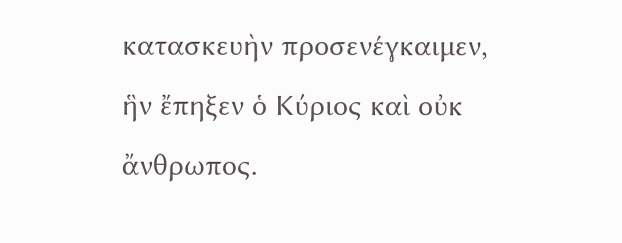κατασκευὴν προσενέγκαιμεν, ἣν ἔπηξεν ὁ Κύριος καὶ οὐκ ἄνθρωπος.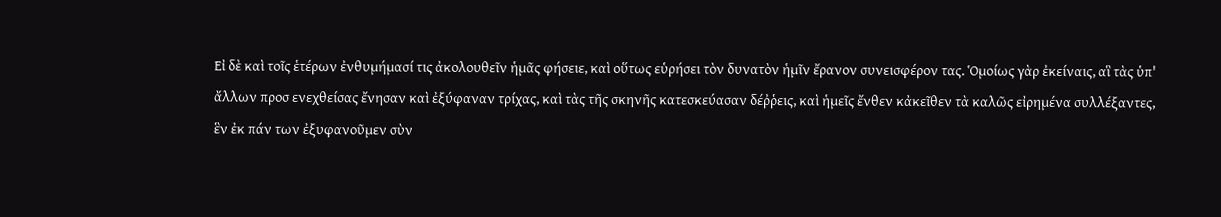Εἰ δὲ καὶ τοῖς ἑτέρων ἐνθυμήμασί τις ἀκολουθεῖν ἡμᾶς φήσειε, καὶ οὕτως εὑρήσει τὸν δυνατὸν ἡμῖν ἔρανον συνεισφέρον τας. Ὁμοίως γὰρ ἐκείναις, αἳ τὰς ὑπ' ἄλλων προσ ενεχθείσας ἔνησαν καὶ ἐξύφαναν τρίχας, καὶ τὰς τῆς σκηνῆς κατεσκεύασαν δέῤῥεις, καὶ ἡμεῖς ἔνθεν κἀκεῖθεν τὰ καλῶς εἰρημένα συλλέξαντες, ἓν ἐκ πάν των ἐξυφανοῦμεν σὺν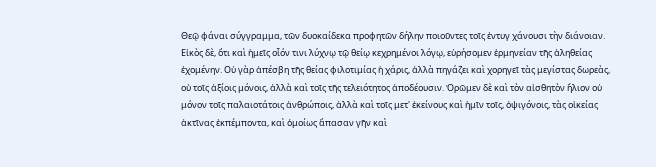Θεῷ φάναι σύγγραμμα, τῶν δυοκαίδεκα προφητῶν δήλην ποιοῦντες τοῖς ἐντυγ χάνουσι τὴν διάνοιαν. Εἰκὸς δὲ, ὅτι καὶ ἡμεῖς οἷόν τινι λύχνῳ τῷ θείῳ κεχρημένοι λόγῳ, εὑρήσομεν ἑρμηνείαν τῆς ἀληθείας ἐχομένην. Οὐ γὰρ ἀπέσβη τῆς θείας φιλοτιμίας ἡ χάρις, ἀλλὰ πηγάζει καὶ χορηγεῖ τὰς μεγίστας δωρεὰς, οὐ τοῖς ἀξίοις μόνοις, ἀλλὰ καὶ τοῖς τῆς τελειότητος ἀποδέουσιν. Ὁρῶμεν δὲ καὶ τὸν αἰσθητὸν ἥλιον οὐ μόνον τοῖς παλαιοτάτοις ἀνθρώποις, ἀλλὰ καὶ τοῖς μετ' ἐκείνους καὶ ἡμῖν τοῖς, ὀψιγόνοις, τὰς οἰκείας ἀκτῖνας ἐκπέμποντα, καὶ ὁμοίως ἅπασαν γῆν καὶ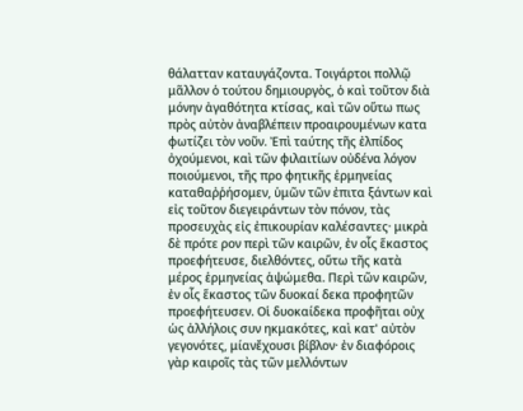θάλατταν καταυγάζοντα. Τοιγάρτοι πολλῷ μᾶλλον ὁ τούτου δημιουργὸς, ὁ καὶ τοῦτον διὰ μόνην ἀγαθότητα κτίσας, καὶ τῶν οὕτω πως πρὸς αὐτὸν ἀναβλέπειν προαιρουμένων κατα φωτίζει τὸν νοῦν. Ἐπὶ ταύτης τῆς ἐλπίδος ὀχούμενοι, καὶ τῶν φιλαιτίων οὐδένα λόγον ποιούμενοι, τῆς προ φητικῆς ἑρμηνείας καταθαῤῥήσομεν, ὑμῶν τῶν ἐπιτα ξάντων καὶ εἰς τοῦτον διεγειράντων τὸν πόνον, τὰς προσευχὰς εἰς ἐπικουρίαν καλέσαντες· μικρὰ δὲ πρότε ρον περὶ τῶν καιρῶν, ἐν οἷς ἕκαστος προεφήτευσε, διελθόντες, οὕτω τῆς κατὰ μέρος ἑρμηνείας ἁψώμεθα. Περὶ τῶν καιρῶν, ἐν οἷς ἕκαστος τῶν δυοκαί δεκα προφητῶν προεφήτευσεν. Οἱ δυοκαίδεκα προφῆται οὐχ ὡς ἀλλήλοις συν ηκμακότες, καὶ κατ' αὐτὸν γεγονότες, μίανἔχουσι βίβλον· ἐν διαφόροις γὰρ καιροῖς τὰς τῶν μελλόντων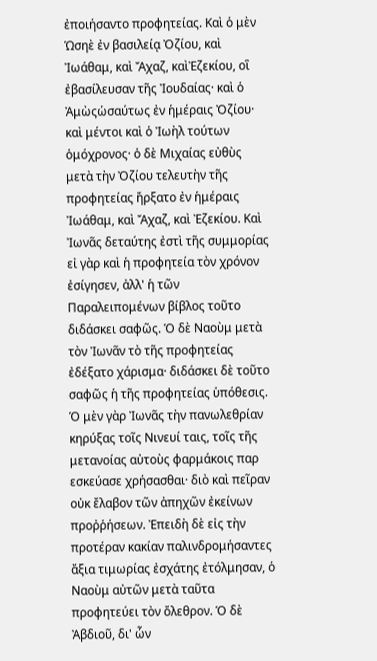ἐποιήσαντο προφητείας. Καὶ ὁ μὲν Ὡσηὲ ἐν βασιλείᾳ Ὀζίου, καὶ Ἰωάθαμ, καὶ Ἄχαζ, καὶἘζεκίου, οἳ ἐβασίλευσαν τῆς Ἰουδαίας· καὶ ὁ Ἀμὼςὡσαύτως ἐν ἡμέραις Ὀζίου· καὶ μέντοι καὶ ὁ Ἰωὴλ τούτων ὁμόχρονος· ὁ δὲ Μιχαίας εὐθὺς μετὰ τὴν Ὀζίου τελευτὴν τῆς προφητείας ἤρξατο ἐν ἡμέραις Ἰωάθαμ, καὶ Ἄχαζ, καὶ Ἐζεκίου. Καὶ Ἰωνᾶς δεταύτης ἐστὶ τῆς συμμορίας εἰ γὰρ καὶ ἡ προφητεία τὸν χρόνον ἐσίγησεν, ἀλλ' ἡ τῶν Παραλειπομένων βίβλος τοῦτο διδάσκει σαφῶς. Ὁ δὲ Ναοὺμ μετὰ τὸν Ἰωνᾶν τὸ τῆς προφητείας ἐδέξατο χάρισμα· διδάσκει δὲ τοῦτο σαφῶς ἡ τῆς προφητείας ὑπόθεσις. Ὁ μὲν γὰρ Ἰωνᾶς τὴν πανωλεθρίαν κηρύξας τοῖς Νινευί ταις, τοῖς τῆς μετανοίας αὐτοὺς φαρμάκοις παρ εσκεύασε χρήσασθαι· διὸ καὶ πεῖραν οὐκ ἔλαβον τῶν ἀπηχῶν ἐκείνων προῤῥήσεων. Ἐπειδὴ δὲ εἰς τὴν προτέραν κακίαν παλινδρομήσαντες ἄξια τιμωρίας ἐσχάτης ἐτόλμησαν, ὁ Ναοὺμ αὐτῶν μετὰ ταῦτα προφητεύει τὸν ὄλεθρον. Ὁ δὲ Ἀβδιοῦ, δι' ὧν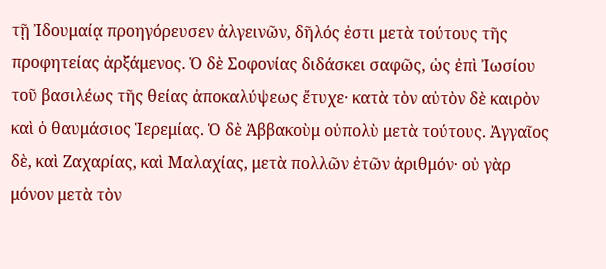τῇ Ἰδουμαίᾳ προηγόρευσεν ἀλγεινῶν, δῆλός ἐστι μετὰ τούτους τῆς προφητείας ἀρξάμενος. Ὁ δὲ Σοφονίας διδάσκει σαφῶς, ὡς ἐπὶ Ἰωσίου τοῦ βασιλέως τῆς θείας ἀποκαλύψεως ἔτυχε· κατὰ τὸν αὐτὸν δὲ καιρὸν καὶ ὁ θαυμάσιος Ἱερεμίας. Ὁ δὲ Ἀββακοὺμ οὐπολὺ μετὰ τούτους. Ἀγγαῖος δὲ, καὶ Ζαχαρίας, καὶ Μαλαχίας, μετὰ πολλῶν ἐτῶν ἀριθμόν· οὐ γὰρ μόνον μετὰ τὸν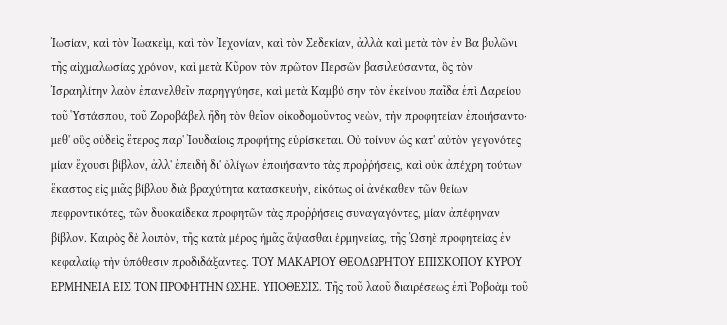Ἰωσίαν, καὶ τὸν Ἰωακεὶμ, καὶ τὸν Ἰεχονίαν, καὶ τὸν Σεδεκίαν, ἀλλὰ καὶ μετὰ τὸν ἐν Βα βυλῶνι τῆς αἰχμαλωσίας χρόνον, καὶ μετὰ Κῦρον τὸν πρῶτον Περσῶν βασιλεύσαντα, ὃς τὸν Ἰσραηλίτην λαὸν ἐπανελθεῖν παρηγγύησε, καὶ μετὰ Καμβύ σην τὸν ἐκείνου παῖδα ἐπὶ Δαρείου τοῦ Ὑστάσπου, τοῦ Ζοροβάβελ ἤδη τὸν θεῖον οἰκοδομοῦντος νεὼν, τὴν προφητείαν ἐποιήσαντο· μεθ' οὓς οὐδεὶς ἕτερος παρ' Ἰουδαίοις προφήτης εὑρίσκεται. Οὐ τοίνυν ὡς κατ' αὐτὸν γεγονότες μίαν ἔχουσι βίβλον, ἀλλ' ἐπειδὴ δι' ὀλίγων ἐποιήσαντο τὰς προῤῥήσεις, καὶ οὐκ ἀπέχρη τούτων ἕκαστος εἰς μιᾶς βίβλου διὰ βραχύτητα κατασκευὴν, εἰκότως οἱ ἀνέκαθεν τῶν θείων πεφροντικότες, τῶν δυοκαίδεκα προφητῶν τὰς προῤῥήσεις συναγαγόντες, μίαν ἀπέφηναν βίβλον. Καιρὸς δὲ λοιπὸν, τῆς κατὰ μέρος ἡμᾶς ἅψασθαι ἑρμηνείας, τῆς Ὡσηὲ προφητείας ἐν κεφαλαίῳ τὴν ὑπόθεσιν προδιδάξαντες. ΤΟΥ ΜΑΚΑΡΙΟΥ ΘΕΟΔΩΡΗΤΟΥ ΕΠΙΣΚΟΠΟΥ ΚΥΡΟΥ ΕΡΜΗΝΕΙΑ ΕΙΣ ΤΟΝ ΠΡΟΦΗΤΗΝ ΩΣΗΕ. ΥΠΟΘΕΣΙΣ. Τῆς τοῦ λαοῦ διαιρέσεως ἐπὶ Ῥοβοὰμ τοῦ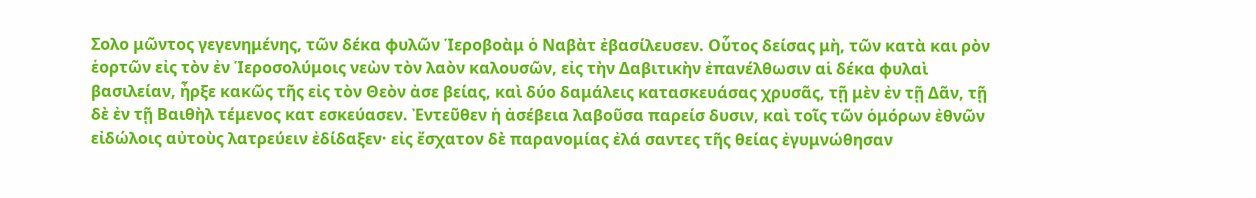Σολο μῶντος γεγενημένης, τῶν δέκα φυλῶν Ἱεροβοὰμ ὁ Ναβὰτ ἐβασίλευσεν. Οὗτος δείσας μὴ, τῶν κατὰ και ρὸν ἑορτῶν εἰς τὸν ἐν Ἱεροσολύμοις νεὼν τὸν λαὸν καλουσῶν, εἰς τὴν Δαβιτικὴν ἐπανέλθωσιν αἱ δέκα φυλαὶ βασιλείαν, ἦρξε κακῶς τῆς εἰς τὸν Θεὸν ἀσε βείας, καὶ δύο δαμάλεις κατασκευάσας χρυσᾶς, τῇ μὲν ἐν τῇ Δᾶν, τῇ δὲ ἐν τῇ Βαιθὴλ τέμενος κατ εσκεύασεν. Ἐντεῦθεν ἡ ἀσέβεια λαβοῦσα παρείσ δυσιν, καὶ τοῖς τῶν ὁμόρων ἐθνῶν εἰδώλοις αὐτοὺς λατρεύειν ἐδίδαξεν· εἰς ἔσχατον δὲ παρανομίας ἐλά σαντες τῆς θείας ἐγυμνώθησαν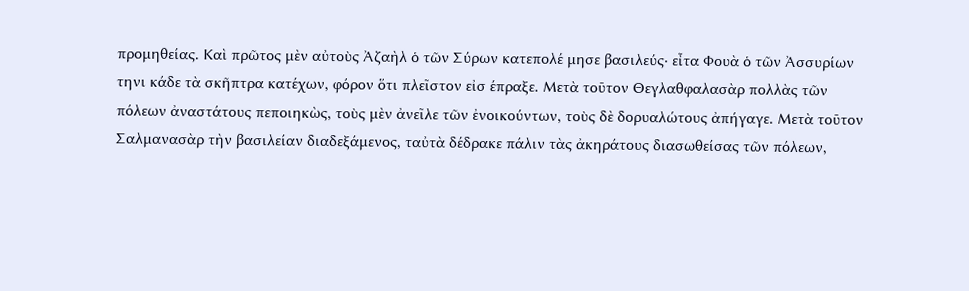προμηθείας. Καὶ πρῶτος μὲν αὐτοὺς Ἀζαὴλ ὁ τῶν Σύρων κατεπολέ μησε βασιλεύς· εἶτα Φουὰ ὁ τῶν Ἀσσυρίων τηνι κάδε τὰ σκῆπτρα κατέχων, φόρον ὅτι πλεῖστον εἰσ έπραξε. Μετὰ τοῦτον Θεγλαθφαλασὰρ πολλὰς τῶν πόλεων ἀναστάτους πεποιηκὼς, τοὺς μὲν ἀνεῖλε τῶν ἐνοικούντων, τοὺς δὲ δορυαλώτους ἀπήγαγε. Μετὰ τοῦτον Σαλμανασὰρ τὴν βασιλείαν διαδεξάμενος, ταὐτὰ δέδρακε πάλιν τὰς ἀκηράτους διασωθείσας τῶν πόλεων,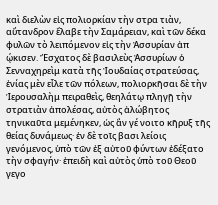καὶ διελὼν εἰς πολιορκίαν τὴν στρα τιὰν, αὔτανδρον ἔλαβε τὴν Σαμάρειαν, καὶ τῶν δέκα φυλῶν τὸ λειπόμενον εἰς τὴν Ἀσσυρίαν ἀπ ῴκισεν. Ἔσχατος δὲ βασιλεὺς Ἀσσυρίων ὁ Σενναχηρεὶμ κατὰ τῆς Ἰουδαίας στρατεύσας, ἐνίας μὲν εἷλε τῶν πόλεων, πολιορκῆσαι δὲ τὴν Ἱερουσαλὴμ πειραθεὶς, θεηλάτῳ πληγῇ τὴν στρατιὰν ἀπολέσας, αὐτὸς ἀλώβητος τηνικαῦτα μεμένηκεν, ὡς ἂν γέ νοιτο κῆρυξ τῆς θείας δυνάμεως· ἐν δὲ τοῖς βασι λείοις γενόμενος, ὑπὸ τῶν ἐξ αὐτοῦ φύντων ἐδέξατο τὴν σφαγήν· ἐπειδὴ καὶ αὐτὸς ὑπὸ τοῦ Θεοῦ γεγο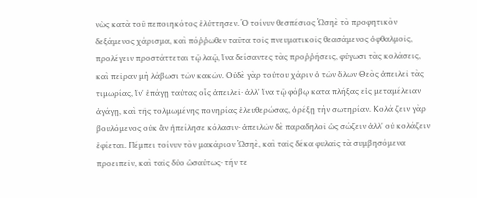νὼς κατὰ τοῦ πεποιηκότος ἐλύττησεν. Ὁ τοίνυν θεσπέσιος Ὠσηὲ τὸ προφητικὸν δεξάμενος χάρισμα, καὶ πόῤῥωθεν ταῦτα τοῖς πνευματικοῖς θεασάμενος ὀφθαλμοῖς, προλέγειν προστάττεται τῷ λαῷ, ἵνα δείσαντες τὰς προῤῥήσεις, φύγωσι τὰς κολάσεις, καὶ πεῖραν μὴ λάβωσι τῶν κακῶν. Οὐδὲ γὰρ τούτου χάριν ὁ τῶν ὅλων Θεὸς ἀπειλεῖ τὰς τιμωρίας, ἵν' ἐπάγῃ ταύτας οἷς ἀπειλεῖ· ἀλλ' ἵνα τῷ φόβῳ κατα πλήξας εἰς μεταμέλειαν ἀγάγῃ, καὶ τῆς τολμωμένης πονηρίας ἐλευθερώσας, ὀρέξῃ τὴν σωτηρίαν. Κολά ζειν γὰρ βουλόμενος οὐκ ἂν ἠπείλησε κόλασιν· ἀπειλῶν δὲ παραδηλοῖ ὡς σώζειν ἀλλ' οὐ κολάζειν ἐφίεται. Πέμπει τοίνυν τὸν μακάριον Ὡσηὲ, καὶ ταῖς δέκα φυλαῖς τὰ συμβησόμενα προειπεῖν, καὶ ταῖς δύο ὡσαύτως· τήν τε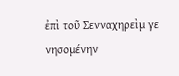ἐπὶ τοῦ Σενναχηρεὶμ γε νησομένην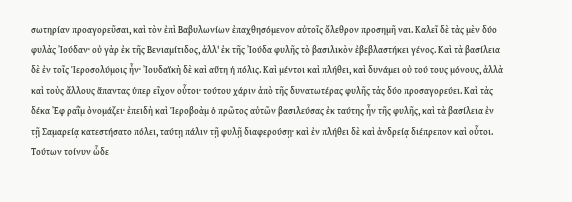σωτηρίαν προαγορεῦσαι, καὶ τὸν ἐπὶ Βαβυλωνίων ἐπαχθησόμενον αὐτοῖς ὄλεθρον προσημῆ ναι. Καλεῖ δὲ τὰς μὲν δύο φυλὰς Ἰούδαν· οὐ γὰρ ἐκ τῆς Βενιαμίτιδος, ἀλλ' ἐκ τῆς Ἰούδα φυλῆς τὸ βασιλικὸν ἐβεβλαστήκει γένος. Καὶ τὰ βασίλεια δὲ ἐν τοῖς Ἱεροσολύμοις ἦν· Ἰουδαϊκὴ δὲ καὶ αὕτη ἡ πόλις. Καὶ μέντοι καὶ πλήθει, καὶ δυνάμει οὐ τού τους μόνους, ἀλλὰ καὶ τοὺς ἄλλους ἅπαντας ὑπερ εῖχον οὗτοι· τούτου χάριν ἀπὸ τῆς δυνατωτέρας φυλῆς τὰς δύο προσαγορεύει. Καὶ τὰς δέκα Ἐφ ραῒμ ὀνομάζει· ἐπειδὴ καὶ Ἱεροβοὰμ ὁ πρῶτος αὐτῶν βασιλεύσας ἐκ ταύτης ἦν τῆς φυλῆς, καὶ τὰ βασίλεια ἐν τῇ Σαμαρείᾳ κατεστήσατο πόλει, ταύτῃ πάλιν τῇ φυλῇ διαφερούσῃ· καὶ ἐν πλήθει δὲ καὶ ἀνδρείᾳ διέπρεπον καὶ οὗτοι. Τούτων τοίνυν ὧδε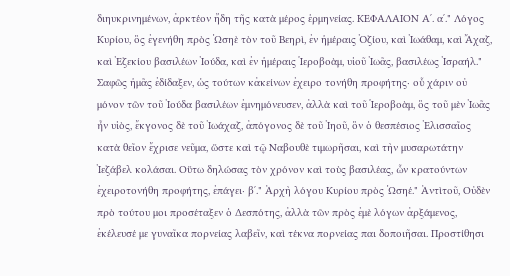διηυκρινημένων, ἀρκτέον ἤδη τῆς κατὰ μέρος ἑρμηνείας. ΚΕΦΑΛΑΙΟΝ Αʹ. αʹ." Λόγος Κυρίου, ὃς ἐγενήθη πρὸς Ὡσηὲ τὸν τοῦ Βεηρὶ, ἐν ἡμέραις Ὀζίου, καὶ Ἰωάθαμ, καὶ Ἄχαζ, καὶ Ἐζεκίου βασιλέων Ἰούδα, καὶ ἐν ἡμέραις Ἱεροβοὰμ, υἱοῦ Ἰωᾶς, βασιλέως Ἰσραήλ." Σαφῶς ἡμᾶς ἐδίδαξεν, ὡς τούτων κἀκείνων ἐχειρο τονήθη προφήτης· οὗ χάριν οὐ μόνον τῶν τοῦ Ἰούδα βασιλέων ἐμνημόνευσεν, ἀλλὰ καὶ τοῦ Ἱεροβοὰμ, ὃς τοῦ μὲν Ἰωᾶς ἦν υἱὸς, ἔκγονος δὲ τοῦ Ἰωάχαζ, ἀπόγονος δὲ τοῦ Ἰηοῦ, ὃν ὁ θεσπέσιος Ἐλισσαῖος κατὰ θεῖον ἔχρισε νεῦμα, ὥστε καὶ τῷ Ναβουθὲ τιμωρῆσαι, καὶ τὴν μυσαρωτάτην Ἰεζάβελ κολάσαι. Οὕτω δηλώσας τὸν χρόνον καὶ τοὺς βασιλέας, ὧν κρατούντων ἐχειροτονήθη προφήτης, ἐπάγει· βʹ." Ἀρχὴ λόγου Κυρίου πρὸς Ὡσηέ." Ἀντὶτοῦ, Οὐδὲν πρὸ τούτου μοι προσέταξεν ὁ Δεσπότης, ἀλλὰ τῶν πρὸς ἐμὲ λόγων ἀρξάμενος, ἐκέλευσέ με γυναῖκα πορνείας λαβεῖν, καὶ τέκνα πορνείας παι δοποιῆσαι. Προστίθησι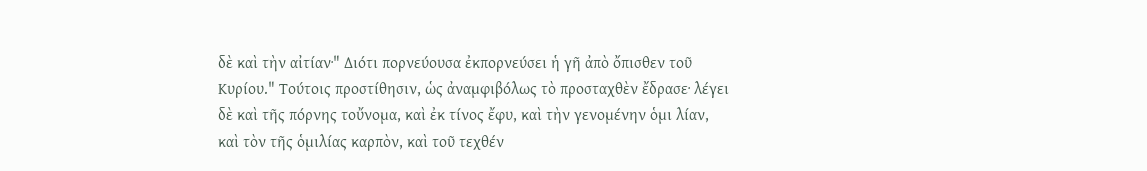δὲ καὶ τὴν αἰτίαν·" Διότι πορνεύουσα ἐκπορνεύσει ἡ γῆ ἀπὸ ὄπισθεν τοῦ Κυρίου." Τούτοις προστίθησιν, ὡς ἀναμφιβόλως τὸ προσταχθὲν ἔδρασε· λέγει δὲ καὶ τῆς πόρνης τοὔνομα, καὶ ἐκ τίνος ἔφυ, καὶ τὴν γενομένην ὁμι λίαν, καὶ τὸν τῆς ὁμιλίας καρπὸν, καὶ τοῦ τεχθέν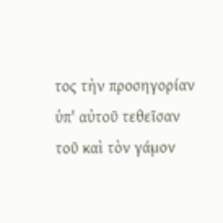τος τὴν προσηγορίαν ὑπ' αὐτοῦ τεθεῖσαν τοῦ καὶ τὸν γάμον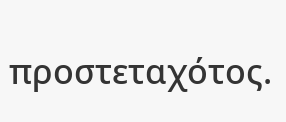προστεταχότος.